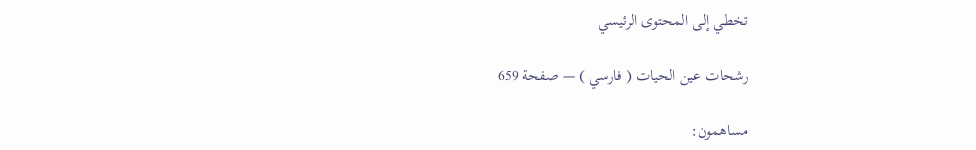تخطي إلى المحتوى الرئيسي

رشحات عين الحيات ( فارسي ) — صفحة 659

مساهمون: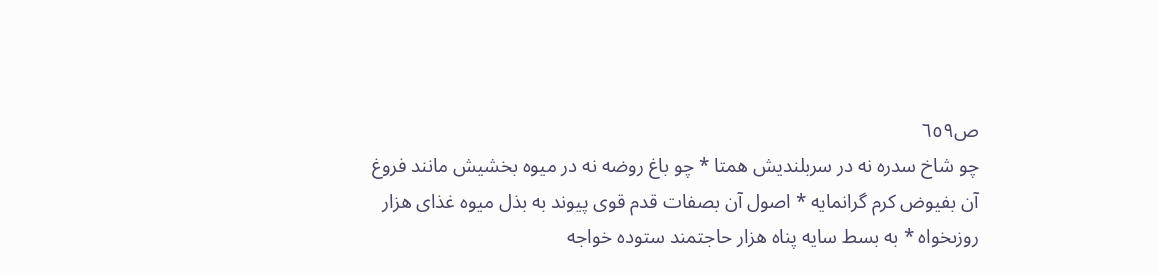ص٦٥٩
چو شاخ سدره نه در سربلنديش همتا * چو باغ روضه نه در ميوه بخشيش مانند فروغ آن بفيوض كرم گرانمايه * اصول آن بصفات قدم قوى پيوند به بذل ميوه غذاى هزار روزىخواه * به بسط سايه پناه هزار حاجتمند ستوده خواجه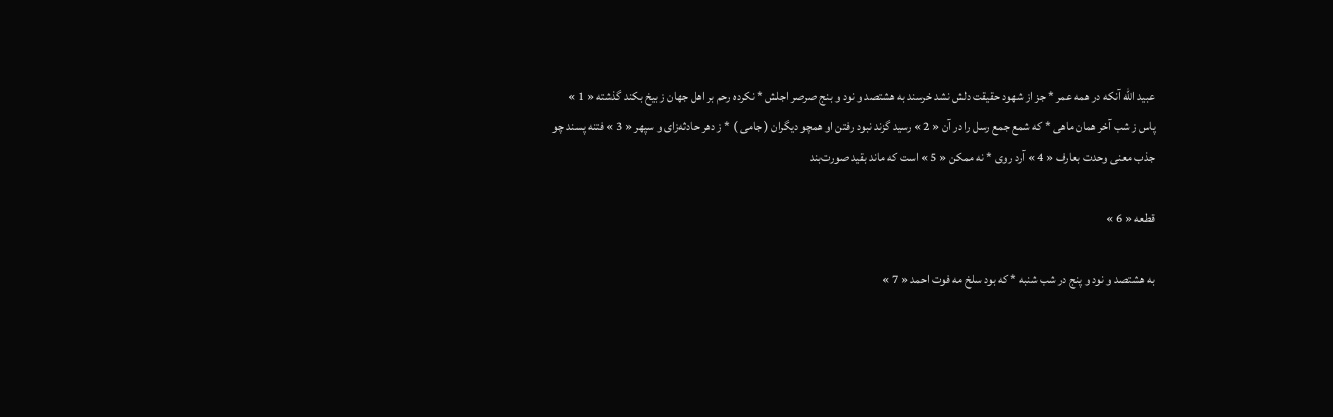عبيد اللّه آنكه در همه عمر * جز از شهود حقيقت دلش نشد خرسند به هشتصد و نود و بنج صرصر اجلش * نكرده رحم بر اهل جهان ز بيخ بكند گذشته « 1 » پاس ز شب آخر همان ماهى * كه شمع جمع رسل را در آن « 2 » رسيد گزند نبود رفتن او همچو ديگران ( جامى ) * ز دهر حادثه‌زاى و سپهر « 3 » فتنه پسند چو جذب معنى وحدت بعارف « 4 » آرد روى * نه ممكن « 5 » است كه ماند بقيد صورت‌بند

قطعه « 6 »

به هشتصد و نود و پنج در شب شنبه * كه بود سلخ مه فوت احمد « 7 »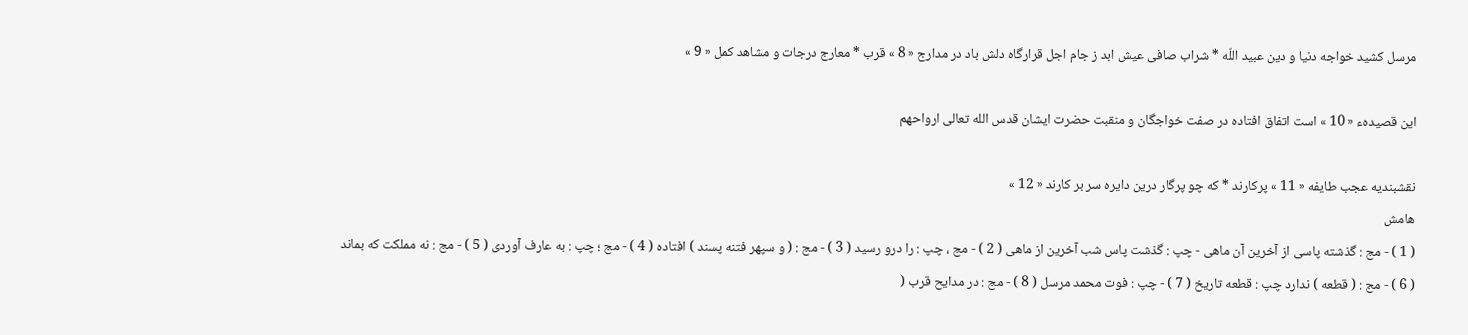مرسل كشيد خواجه دنيا و دين عبيد اللّه * شراب صافى عيش ابد ز جام اجل قرارگاه دلش باد در مدارج « 8 » قرب * معارج درجات و مشاهد كمل « 9 »

اين قصيدهء « 10 » است اتفاق افتاده در صفت خواجگان و منقبت حضرت ايشان قدس الله تعالى ارواحهم

نقشبنديه عجب طايفه « 11 » پركارند * كه چو پرگار درين دايره سر بر كارند « 12 »
هامش
( 1 ) - مج : گذشته پاسى از آخرين آن ماهى - چپ : گذشت پاس شب آخرين از ماهى ( 2 ) - مج ، چپ : را درو رسيد ( 3 ) - مج : ( و سپهر فتنه پسند ) افتاده ( 4 ) - مج ؛ چپ : به عارف آوردى ( 5 ) - مج : نه مملكت كه بماند ( 6 ) - مج : ( قطعه ) ندارد چپ : قطعه تاريخ ( 7 ) - چپ : فوت محمد مرسل ( 8 ) - مج : در مدايح قرب (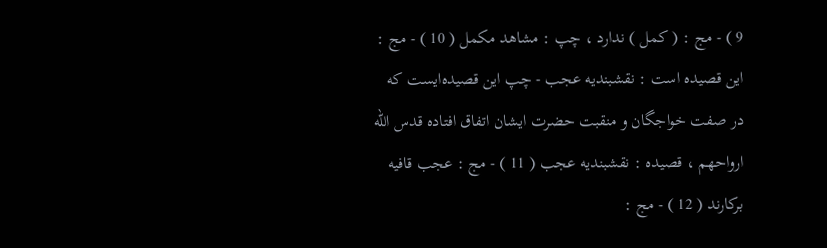9 ) - مج : ( كمل ) ندارد ، چپ : مشاهد مكمل ( 10 ) - مج : اين قصيده است : نقشبنديه عجب - چپ اين قصيده‌ايست كه در صفت خواجگان و منقبت حضرت ايشان اتفاق افتاده قدس اللّه ارواحهم ، قصيده : نقشبنديه عجب ( 11 ) - مج : عجب قافيه بركارند ( 12 ) - مج :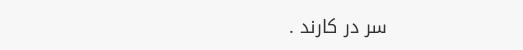سر در كارند .